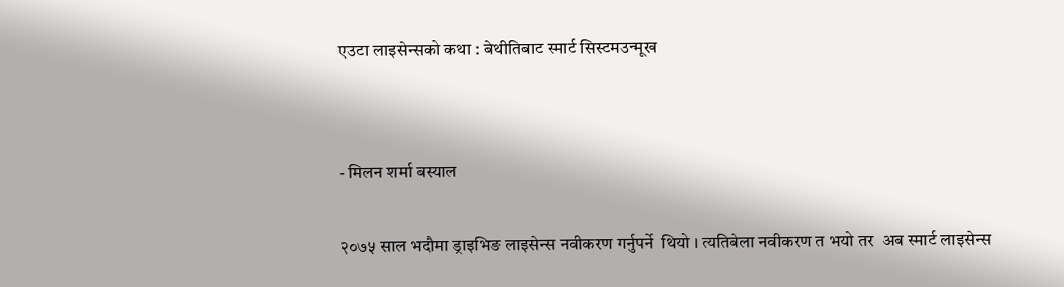एउटा लाइसेन्सको कथा : बेथीतिबाट स्मार्ट सिस्टमउन्मूख




- मिलन शर्मा बस्याल


२०७५ साल भदौमा ड्राइभिङ लाइसेन्स नवीकरण गर्नुपर्ने  थियो । त्यतिबेला नवीकरण त भयो तर  अब स्मार्ट लाइसेन्स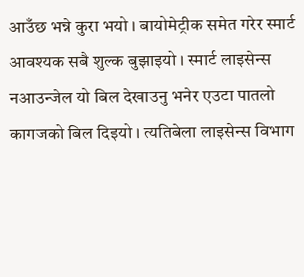आउँछ भन्ने कुरा भयो । बायोमेट्रीक समेत गरेर स्मार्ट  आवश्यक सबै शुल्क बुझाइयो । स्मार्ट लाइसेन्स नआउन्जेल यो बिल देखाउनु भनेर एउटा पातलो कागजको बिल दिइयो । त्यतिबेला लाइसेन्स विभाग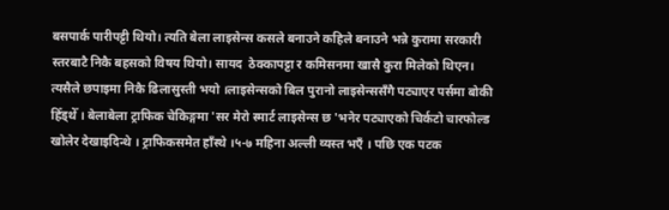बसपार्क पारीपट्टी थियो। त्यति बेला लाइसेन्स कसले बनाउने कहिले बनाउने भन्ने कुरामा सरकारी स्तरबाटै निकै बहसको विषय थियो। सायद  ठेक्कापट्टा र कमिसनमा खासै कुरा मिलेको थिएन। त्यसैले छपाइमा निकै ढिलासुस्ती भयो ।लाइसेन्सको बिल पुरानो लाइसेन्ससँगै पट्याएर पर्समा बोकी हिँड्थेँ । बेलाबेला ट्राफिक चेकिङ्गमा 'सर मेरो स्मार्ट लाइसेन्स छ 'भनेर पट्याएको चिर्कटो चारफोल्ड खोलेर देखाइदिन्थे । ट्राफिकसमेत हाँस्थे ।५-७ महिना अल्ली व्यस्त भएँ । पछि एक पटक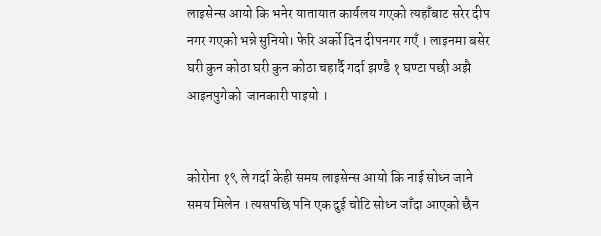लाइसेन्स आयो कि भनेर यातायात कार्यलय गएको त्यहाँबाट सरेर दीप नगर गएको भन्ने सुनियो। फेरि अर्को दिन दीपनगर गएँ । लाइनमा बसेर घरी कुन कोठा घरी कुन कोठा चहार्दै गर्दा झण्डै १ घण्टा पछी अझै आइनपुगेको  जानकारी पाइयो ।


कोरोना १९ ले गर्दा केही समय लाइसेन्स आयो कि नाई सोध्न जाने समय मिलेन । त्यसपछि पनि एक दुई चोटि सोध्न जाँदा आएको छैन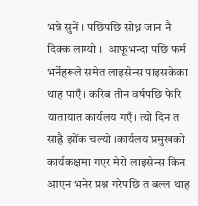भन्ने सुनें । पछिपछि सोध्न जान नै दिक्क लाग्यो ।  आफूभन्दा पछि फर्म भर्नेहरूले समेत लाइसेन्स पाइसकेका थाह पाएँ। करिब तीन वर्षपछि फेरि यातायात कार्यलय गएँ। त्यो दिन त साह्रै झोंक चल्यो ।कार्यलय प्रमुखको कार्यकक्षमा गएर मेरो लाइसेन्स किन आएन भनेर प्रश्न गरेपछि त बल्ल थाह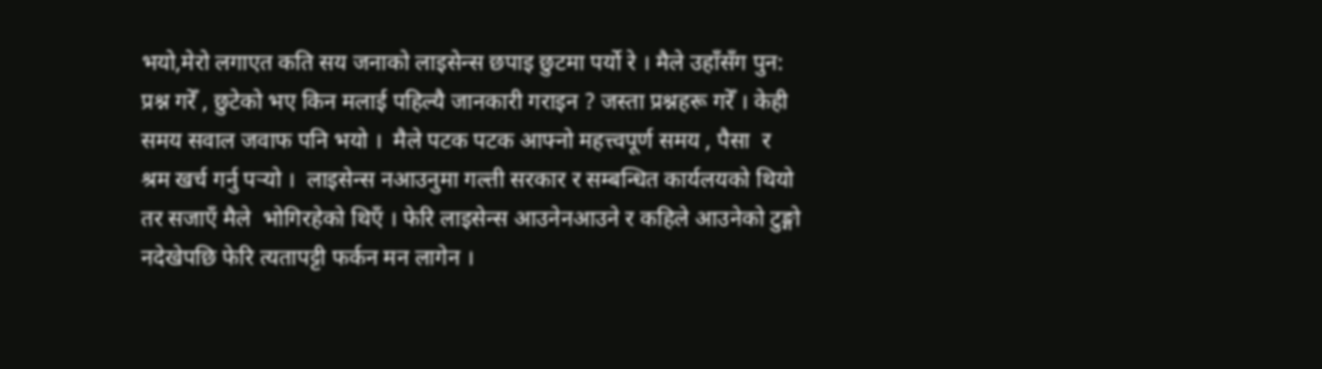भयो,मेरो लगाएत कति सय जनाको लाइसेन्स छपाइ छुटमा पर्यो रे । मैले उहाँसँग पुन: प्रश्न गरेँ , छुटेको भए किन मलाई पहिल्यै जानकारी गराइन ? जस्ता प्रश्नहरू गरेँ । केही  समय सवाल जवाफ पनि भयो ।  मैले पटक पटक आफ्नो महत्त्वपूर्ण समय , पैसा  र श्रम खर्च गर्नु पर्‍यो ।  लाइसेन्स नआउनुमा गल्ती सरकार र सम्बन्धित कार्यलयको थियो तर सजाएँ मैले  भोगिरहेको थिएँ । फेरि लाइसेन्स आउनेनआउने र कहिले आउनेको टुङ्गो नदेखेपछि फेरि त्यतापट्टी फर्कन मन लागेन ।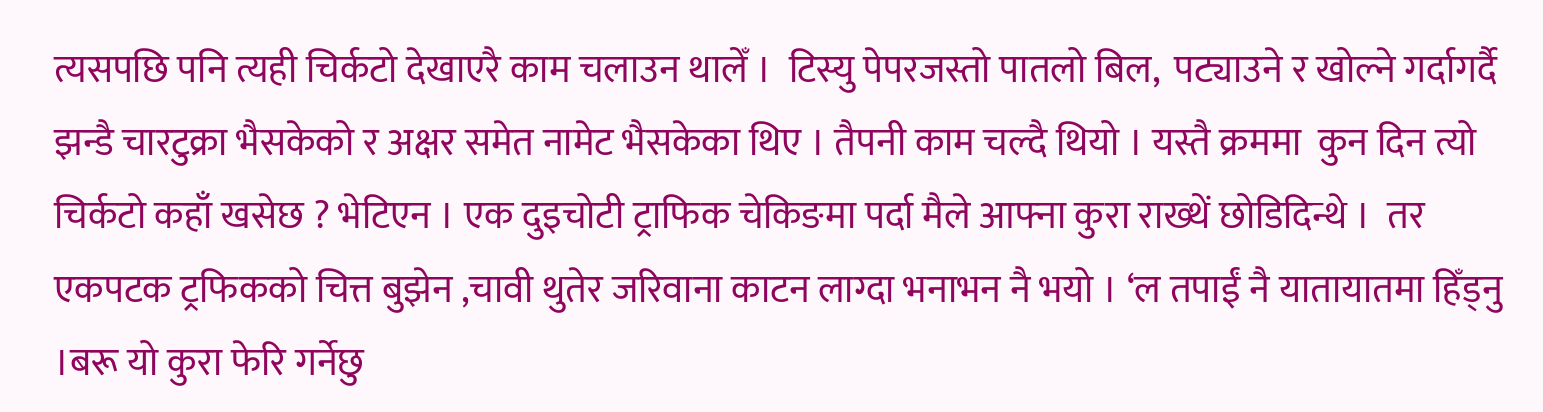त्यसपछि पनि त्यही चिर्कटो देखाएरै काम चलाउन थालेँ ।  टिस्यु पेपरजस्तो पातलो बिल,  पट्याउने र खोल्ने गर्दागर्दै झन्डै चारटुक्रा भैसकेको र अक्षर समेत नामेट भैसकेका थिए । तैपनी काम चल्दै थियो । यस्तै क्रममा  कुन दिन त्यो चिर्कटो कहाँ खसेछ ? भेटिएन । एक दुइचोटी ट्राफिक चेकिङमा पर्दा मैले आफ्ना कुरा राख्थें छोडिदिन्थे ।  तर एकपटक ट्रफिकको चित्त बुझेन ,चावी थुतेर जरिवाना काटन लाग्दा भनाभन नै भयो । ‘ल तपाईं नै यातायातमा हिँड्नु ।बरू यो कुरा फेरि गर्नेछु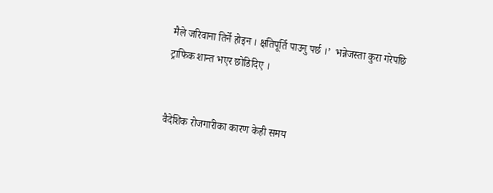मैले जरिवाना तिर्ने होइन । क्षतिपूर्ति पाउनु पर्छ ।’  भन्नेजस्ता कुरा गरेपछि ट्राफिक शान्त भएर छोडिदिए ।


वैदेशिक रोजगारीका कारण केही समय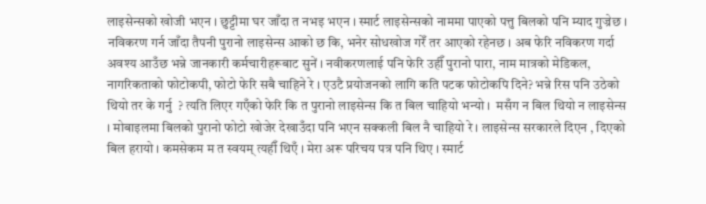लाइसेन्सको खोजी भएन । छुट्टीमा घर जाँदा त नभइ भएन । स्मार्ट लाइसेन्सको नाममा पाएको पत्तु बिलको पनि म्याद गुज्रेछ । नविकरण गर्न जाँदा तैपनी पुरानो लाइसेन्स आको छ कि, भनेर सोधखोज गरेँ तर आएको रहेनछ । अब फेरि नविकरण गर्दा अवश्य आउँछ भन्ने जानकारी कर्मचारीहरूबाट सुनें । नवीकरणलाई पनि फेरि उहीँ पुरानो पारा, नाम मात्रको मेडिकल, नागरिकताको फोटोकपी, फोटो फेरि सबै चाहिने रे । एउटै प्रयोजनको लागि कति पटक फोटोकपि दिने? भन्ने रिस पनि उठेको थियो तर के गर्नु  ? त्यति लिएर गएँको फेरि कि त पुरानो लाइसेन्स कि त बिल चाहियो भन्यो ।  मसँग न बिल थियो न लाइसेन्स । मोबाइलमा बिलको पुरानो फोटो खोजेर देखाउँदा पनि भएन सक्कली बिल नै चाहियो रे । लाइसेन्स सरकारले दिएन , दिएको बिल हरायो । कमसेकम म त स्वयम् त्यहीँ थिएँ । मेरा अरू परिचय पत्र पनि थिए । स्मार्ट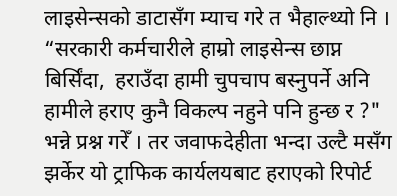लाइसेन्सको डाटासँग म्याच गरे त भैहाल्थ्यो नि । “सरकारी कर्मचारीले हाम्रो लाइसेन्स छाप्न बिर्सिंदा,  हराउँदा हामी चुपचाप बस्नुपर्ने अनि हामीले हराए कुनै विकल्प नहुने पनि हुन्छ र ?" भन्ने प्रश्न गरेँ । तर जवाफदेहीता भन्दा उल्टै मसँग झर्केर यो ट्राफिक कार्यलयबाट हराएको रिपोर्ट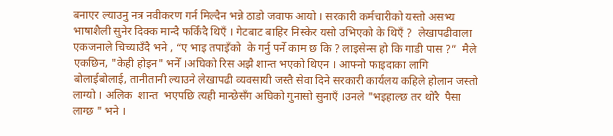बनाएर ल्याउनु नत्र नवीकरण गर्न मिल्दैन भन्ने ठाडो जवाफ आयो । सरकारी कर्मचारीको यस्तो असभ्य भाषाशैली सुनेर दिक्क मान्दै फर्किंदै थिएँ । गेटबाट बाहिर निस्केर यसो उभिएको के थिएँ ?  लेखापढीवाला एकजनाले चिच्याउँदै भने , “ए भाइ तपाइँको  के गर्नु पर्ने काम छ कि ? लाइसेन्स हो कि गाडी पास ?”  मैले एकछिन, "केही होइन" भनेँ ।अघिको रिस अझै शान्त भएको थिएन । आफ्नो फाइदाका लागि  बोलाईबोलाई, तानीतानी ल्याउने लेखापढी व्यवसायी जस्तै सेवा दिने सरकारी कार्यलय कहिले होलान जस्तो लाग्यो । अलिक  शान्त  भएपछि त्यही मान्छेसँग अघिको गुनासो सुनाएँ ।उनले "भइहाल्छ तर थोरै  पैसा लाग्छ " भने ।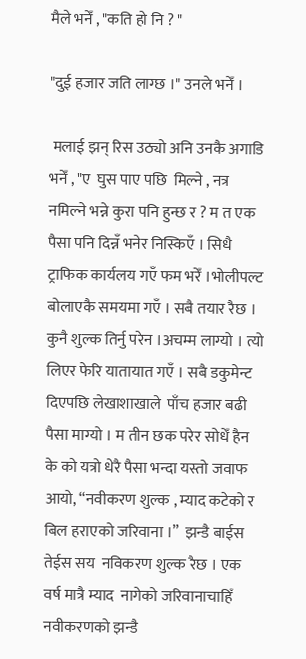मैले भनेँ , "कति हो नि ? "

"दुई हजार जति लाग्छ ।" उनले भनेँ ।

 मलाई झन् रिस उठ्यो अनि उनकै अगाडि भनेँ , "ए  घुस पाए पछि  मिल्ने , नत्र नमिल्ने भन्ने कुरा पनि हुन्छ र ? म त एक पैसा पनि दिन्नँ भनेर निस्किएँ । सिधै ट्राफिक कार्यलय गएँ फम भरेँ ।भोलीपल्ट बोलाएकै समयमा गएँ । सबै तयार रैछ । कुनै शुल्क तिर्नु परेन ।अचम्म लाग्यो । त्यो लिएर फेरि यातायात गएँ । सबै डकुमेन्ट दिएपछि लेखाशाखाले  पाँच हजार बढी पैसा माग्यो । म तीन छक परेर सोधेँ हैन के को यत्रो धेरै पैसा भन्दा यस्तो जवाफ आयो, “नवीकरण शुल्क , म्याद कटेको र बिल हराएको जरिवाना ।”  झन्डै बाईस तेईस सय  नविकरण शुल्क रैछ । एक वर्ष मात्रै म्याद  नागेको जरिवानाचाहिँ  नवीकरणको झन्डै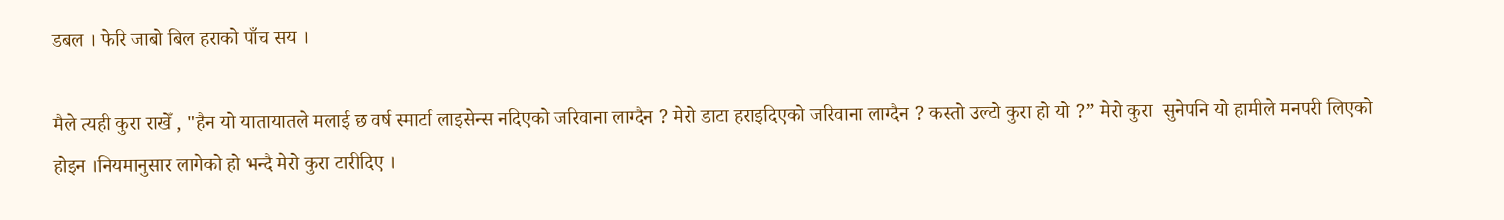डबल । फेरि जाबो बिल हराको पाँच सय ।

मैले त्यही कुरा राखेँ , "हैन यो यातायातले मलाई छ वर्ष स्मार्टा लाइसेन्स नदिएको जरिवाना लाग्दैन ? मेरो डाटा हराइदिएको जरिवाना लाग्दैन ? कस्तो उल्टो कुरा हो यो ?” मेरो कुरा  सुनेपनि यो हामीले मनपरी लिएको होइन ।नियमानुसार लागेको हो भन्दै मेरो कुरा टारीदिए ।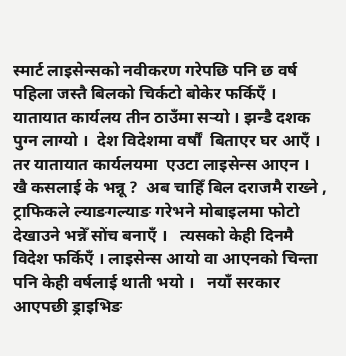स्मार्ट लाइसेन्सको नवीकरण गरेपछि पनि छ वर्ष पहिला जस्तै बिलको चिर्कटो बोकेर फर्किएँ । यातायात कार्यलय तीन ठाउँमा सर्‍यो । झन्डै दशक पुग्न लाग्यो ।  देश विदेशमा वर्षौं  बिताएर घर आएँ । तर यातायात कार्यलयमा  एउटा लाइसेन्स आएन । खै कसलाई के भन्नू ?  अब चाहिँ बिल दराजमै राख्ने , ट्राफिकले ल्याङगल्याङ गरेभने मोबाइलमा फोटो देखाउने भन्नेँ सोंच बनाएँ ।   त्यसको केही दिनमै विदेश फर्किएँ । लाइसेन्स आयो वा आएनको चिन्ता पनि केही वर्षलाई थाती भयो ।   नयाँ सरकार आएपछी ड्राइभिङ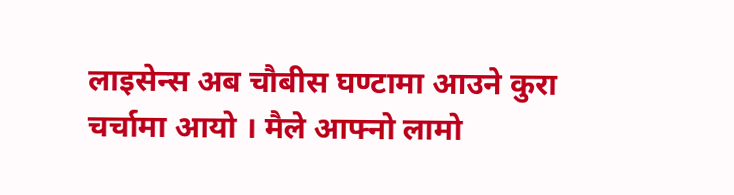लाइसेन्स अब चौबीस घण्टामा आउने कुरा चर्चामा आयो । मैले आफ्नो लामो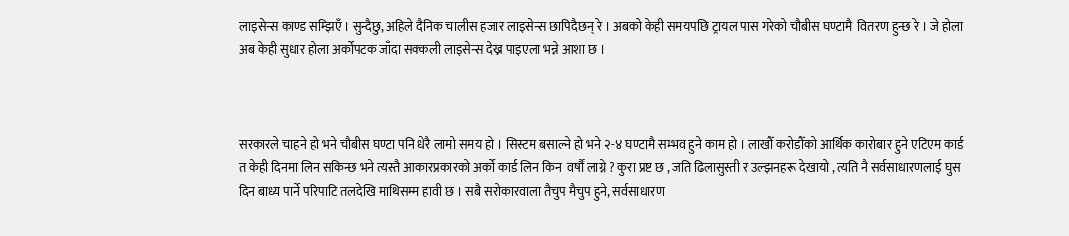लाइसेन्स काण्ड सम्झिएँ । सुन्दैछु, अहिले दैनिक चालीस हजार लाइसेन्स छापिदैछन् रे । अबको केही समयपछि ट्रायल पास गरेको चौबीस घण्टामै  वितरण हुन्छ रे । जे होला अब केही सुधार होला अर्कोपटक जाँदा सक्कली लाइसेन्स देख्न पाइएला भन्ने आशा छ ।



सरकारले चाहने हो भने चौबीस घण्टा पनि धेरै लामो समय हो । सिस्टम बसाल्ने हो भने २-४ घण्टामै सम्भव हुने काम हो । लाखौँ करोडौँको आर्थिक कारोबार हुने एटिएम कार्ड त केही दिनमा लिन सकिन्छ भने त्यस्तै आकारप्रकारको अर्को कार्ड लिन किन  वर्षौं लाग्ने ? कुरा प्रष्ट छ , जति ढिलासुस्ती र उल्झनहरू देखायो , त्यति नै सर्वसाधारणलाई घुस दिन बाध्य पार्ने परिपाटि तलदेखि माथिसम्म हावी छ । सबै सरोकारवाला तैचुप मैचुप हुने, सर्वसाधारण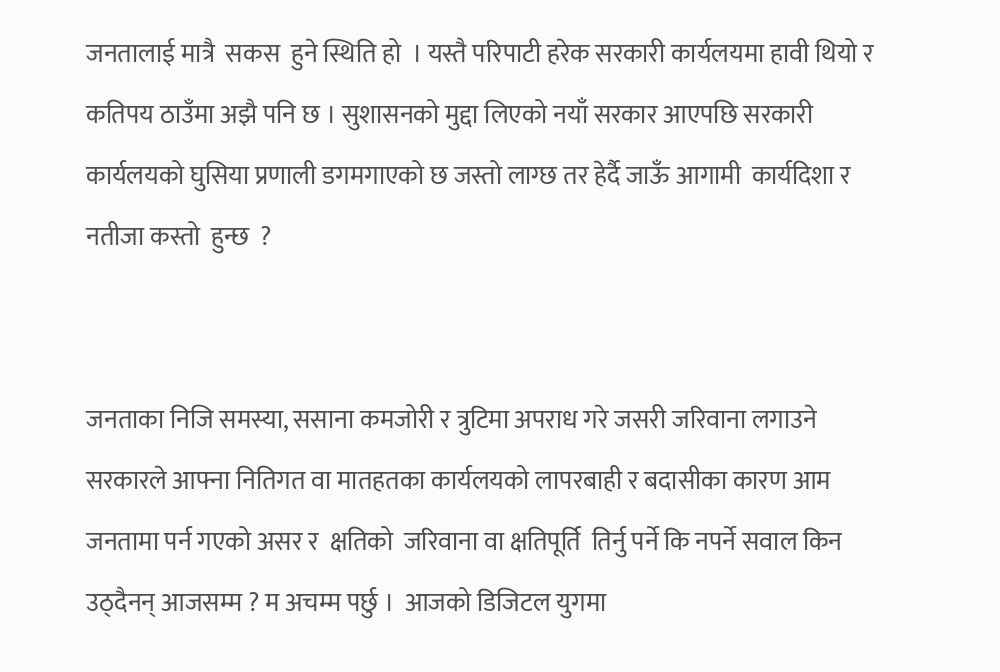जनतालाई मात्रै  सकस  हुने स्थिति हो  । यस्तै परिपाटी हरेक सरकारी कार्यलयमा हावी थियो र कतिपय ठाउँमा अझै पनि छ । सुशासनको मुद्दा लिएको नयाँ सरकार आएपछि सरकारी कार्यलयको घुसिया प्रणाली डगमगाएको छ जस्तो लाग्छ तर हेर्दै जाऊँ आगामी  कार्यदिशा र नतीजा कस्तो  हुन्छ  ?


जनताका निजि समस्या, ससाना कमजोरी र त्रुटिमा अपराध गरे जसरी जरिवाना लगाउने सरकारले आफ्ना नितिगत वा मातहतका कार्यलयको लापरबाही र बदासीका कारण आम जनतामा पर्न गएको असर र  क्षतिको  जरिवाना वा क्षतिपूर्ति  तिर्नु पर्ने कि नपर्ने सवाल किन उठ्दैनन् आजसम्म ? म अचम्म पर्छु ।  आजको डिजिटल युगमा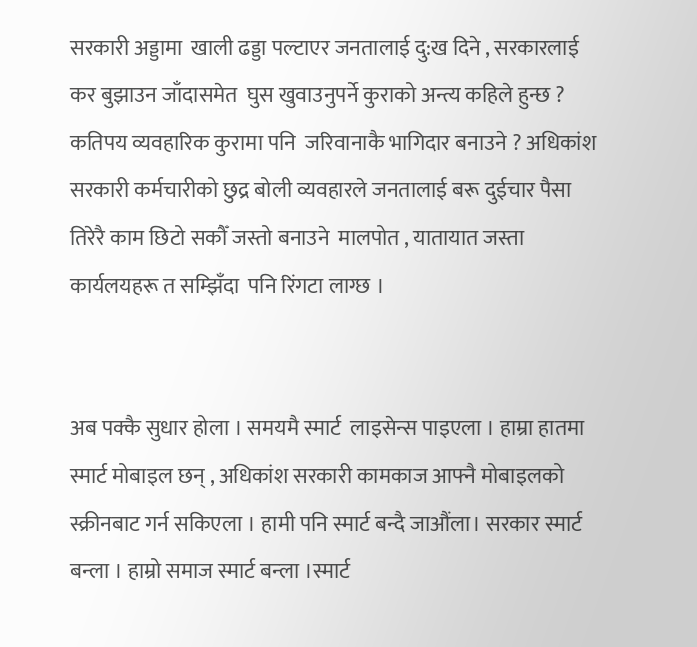सरकारी अड्डामा  खाली ढड्डा पल्टाएर जनतालाई दु:ख दिने , सरकारलाई कर बुझाउन जाँदासमेत  घुस खुवाउनुपर्ने कुराको अन्त्य कहिले हुन्छ ? कतिपय व्यवहारिक कुरामा पनि  जरिवानाकै भागिदार बनाउने ? अधिकांश सरकारी कर्मचारीको छुद्र बोली व्यवहारले जनतालाई बरू दुईचार पैसा तिरेरै काम छिटो सकौँ जस्तो बनाउने  मालपोत , यातायात जस्ता कार्यलयहरू त सम्झिँदा  पनि रिंगटा लाग्छ ।


अब पक्कै सुधार होला । समयमै स्मार्ट  लाइसेन्स पाइएला । हाम्रा हातमा स्मार्ट मोबाइल छन् , अधिकांश सरकारी कामकाज आफ्नै मोबाइलको स्क्रीनबाट गर्न सकिएला । हामी पनि स्मार्ट बन्दै जाऔंला। सरकार स्मार्ट बन्ला । हाम्रो समाज स्मार्ट बन्ला ।स्मार्ट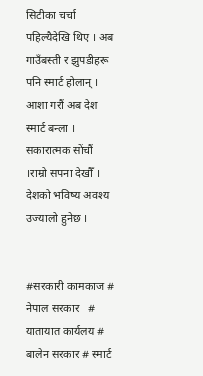सिटीका चर्चा पहिल्यैदेखि थिए । अब गाउँबस्ती र झुपडीहरू पनि स्मार्ट होलान् । आशा गरौं अब देश स्मार्ट बन्ला ।  सकारात्मक सोंचौं ।राम्रो सपना देखौँ । देशको भविष्य अवश्य उज्यालो हुनेछ ।


#सरकारी कामकाज # नेपाल सरकार   # यातायात कार्यलय # बालेन सरकार # स्मार्ट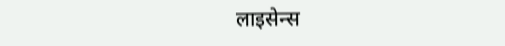लाइसेन्स